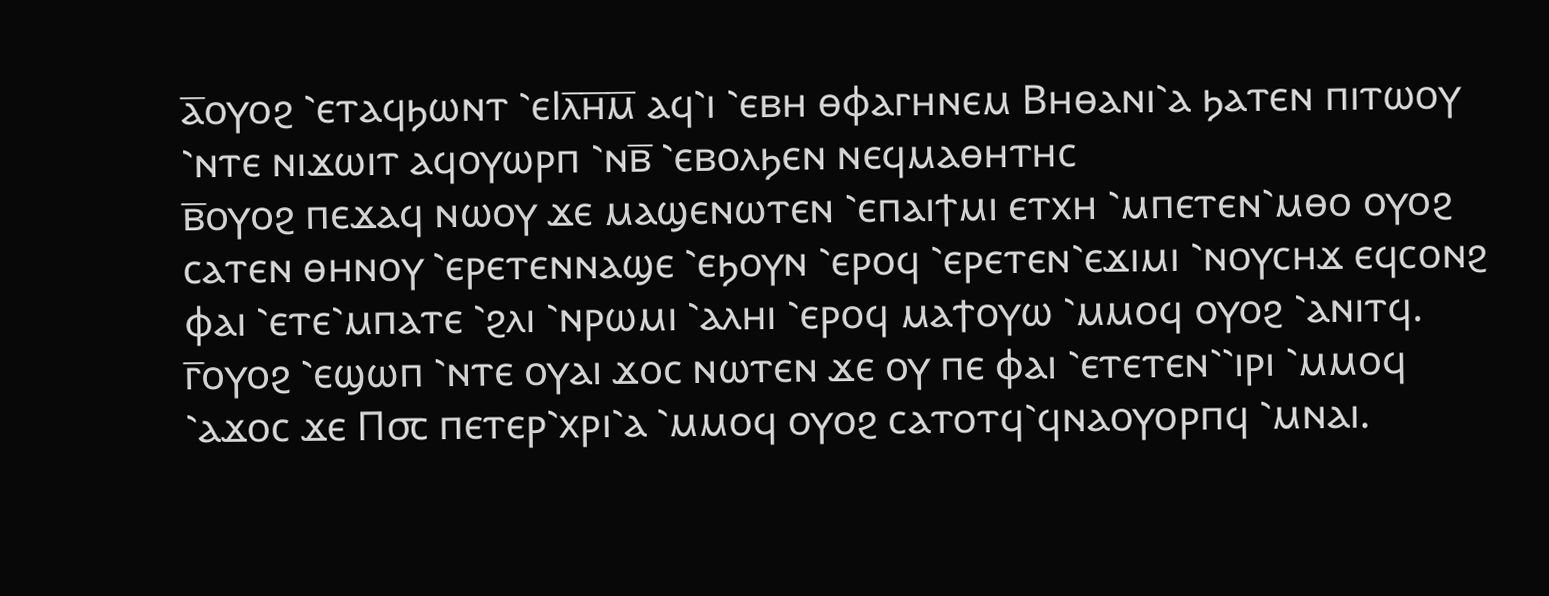ⲁ̅ⲟⲩⲟϩ ⳿ⲉⲧⲁϥϧⲱⲛⲧ ⳿ⲉⲒⲗ̅ⲏ̅ⲙ̅ ⲁϥ⳿ⲓ ⳿ⲉⲃⲏ ⲑⲫⲁⲅⲏⲛⲉⲙ Ⲃⲏⲑⲁⲛⲓ⳿ⲁ ϧⲁⲧⲉⲛ ⲡⲓⲧⲱⲟⲩ ⳿ⲛⲧⲉ ⲛⲓϫⲱⲓⲧ ⲁϥⲟⲩⲱⲣⲡ ⳿ⲛⲃ̅ ⳿ⲉⲃⲟⲗϧⲉⲛ ⲛⲉϥⲙⲁⲑⲏⲧⲏⲥ
ⲃ̅ⲟⲩⲟϩ ⲡⲉϫⲁϥ ⲛⲱⲟⲩ ϫⲉ ⲙⲁϣⲉⲛⲱⲧⲉⲛ ⳿ⲉⲡⲁⲓϯⲙⲓ ⲉⲧⲭⲏ ⳿ⲙⲡⲉⲧⲉⲛ⳿ⲙⲑⲟ ⲟⲩⲟϩ ⲥⲁⲧⲉⲛ ⲑⲏⲛⲟⲩ ⳿ⲉⲣⲉⲧⲉⲛⲛⲁϣⲉ ⳿ⲉϧⲟⲩⲛ ⳿ⲉⲣⲟϥ ⳿ⲉⲣⲉⲧⲉⲛ⳿ⲉϫⲓⲙⲓ ⳿ⲛⲟⲩⲥⲏϫ ⲉϥⲥⲟⲛϩ ⲫⲁⲓ ⳿ⲉⲧⲉ⳿ⲙⲡⲁⲧⲉ ⳿ϩⲗⲓ ⳿ⲛⲣⲱⲙⲓ ⳿ⲁⲗⲏⲓ ⳿ⲉⲣⲟϥ ⲙⲁϯⲟⲩⲱ ⳿ⲙⲙⲟϥ ⲟⲩⲟϩ ⳿ⲁⲛⲓⲧϥ.
ⲅ̅ⲟⲩⲟϩ ⳿ⲉϣⲱⲡ ⳿ⲛⲧⲉ ⲟⲩⲁⲓ ϫⲟⲥ ⲛⲱⲧⲉⲛ ϫⲉ ⲟⲩ ⲡⲉ ⲫⲁⲓ ⳿ⲉⲧⲉⲧⲉⲛ⳿⳿ⲓⲣⲓ ⳿ⲙⲙⲟϥ ⳿ⲁϫⲟⲥ ϫⲉ Ⲡ⳪ ⲡⲉⲧⲉⲣ⳿ⲭⲣⲓ⳿ⲁ ⳿ⲙⲙⲟϥ ⲟⲩⲟϩ ⲥⲁⲧⲟⲧϥ⳿ϥⲛⲁⲟⲩⲟⲣⲡϥ ⳿ⲙⲛⲁⲓ.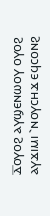ⲇ̅ⲟⲩⲟϩ ⲁⲩϣⲉⲛⲱⲟⲩ ⲟⲩⲟϩ ⲁⲩϫⲓⲙⲓ ⳿ⲛⲟⲩⲥⲏϫ ⲉϥⲥⲟⲛϩ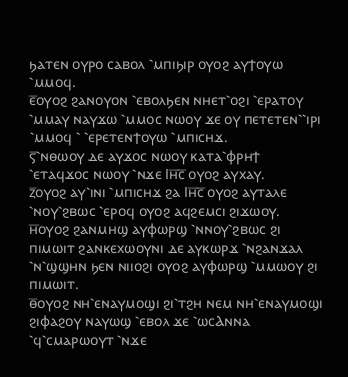ϧⲁⲧⲉⲛ ⲟⲩⲣⲟ ⲥⲁⲃⲟⲗ ⳿ⲙⲡⲓϧⲓⲣ ⲟⲩⲟϩ ⲁⲩϯⲟⲩⲱ ⳿ⲙⲙⲟϥ.
ⲉ̅ⲟⲩⲟϩ ϩⲁⲛⲟⲩⲟⲛ ⳿ⲉⲃⲟⲗϧⲉⲛ ⲛⲏⲉⲧ⳿ⲟϩⲓ ⳿ⲉⲣⲁⲧⲟⲩ ⳿ⲙⲙⲁⲩ ⲛⲁⲩϫⲱ ⳿ⲙⲙⲟⲥ ⲛⲱⲟⲩ ϫⲉ ⲟⲩ ⲡⲉⲧⲉⲧⲉⲛ⳿⳿ⲓⲣⲓ ⳿ⲙⲙⲟϥ ⳿ ⳿ⲉⲣⲉⲧⲉⲛϯⲟⲩⲱ ⳿ⲙⲡⲓⲥⲏϫ.
ⲋ̅⳿ⲛⲑⲱⲟⲩ ⲇⲉ ⲁⲩϫⲟⲥ ⲛⲱⲟⲩ ⲕⲁⲧⲁ⳿ⲫⲣⲏϯ ⳿ⲉⲧⲁϥϫⲟⲥ ⲛⲱⲟⲩ ⳿ⲛϫⲉ Ⲓⲏ̅ⲥ̅ ⲟⲩⲟϩ ⲁⲩⲭⲁⲩ.
ⲍ̅ⲟⲩⲟϩ ⲁⲩ⳿ⲓⲛⲓ ⳿ⲙⲡⲓⲥⲏϫ ϩⲁ Ⲓⲏ̅ⲥ̅ ⲟⲩⲟϩ ⲁⲩⲧⲁⲗⲉ ⳿ⲛⲟⲩ⳿ϩⲃⲱⲥ ⳿ⲉⲣⲟϥ ⲟⲩⲟϩ ⲁϥϩⲉⲙⲥⲓ ϩⲓϫⲱⲟⲩ.
ⲏ̅ⲟⲩⲟϩ ϩⲁⲛⲙⲏϣ ⲁⲩⲫⲱⲣϣ ⳿ⲛⲛⲟⲩ⳿ϩⲃⲱⲥ ϩⲓ ⲡⲓⲙⲱⲓⲧ ϩⲁⲛⲕⲉⲭⲱⲟⲩⲛⲓ ⲇⲉ ⲁⲩⲕⲱⲣϫ ⳿ⲛϩⲁⲛϫⲁⲗ ⳿ⲛ⳿ϣϣⲏⲛ ϧⲉⲛ ⲛⲓⲓⲟϩⲓ ⲟⲩⲟϩ ⲁⲩⲫⲱⲣϣ ⳿ⲙⲙⲱⲟⲩ ϩⲓ ⲡⲓⲙⲱⲓⲧ.
ⲑ̅ⲟⲩⲟϩ ⲛⲏ⳿ⲉⲛⲁⲩⲙⲟϣⲓ ϩⲓ⳿ⲧϩⲏ ⲛⲉⲙ ⲛⲏ⳿ⲉⲛⲁⲩⲙⲟϣⲓ ϩⲓⲫⲁϩⲟⲩ ⲛⲁⲩⲱϣ ⳿ⲉⲃⲟⲗ ϫⲉ ⳿ⲱⲥⲀⲛⲛⲁ ⳿ϥ⳿ⲥⲙⲁⲣⲱⲟⲩⲧ ⳿ⲛϫⲉ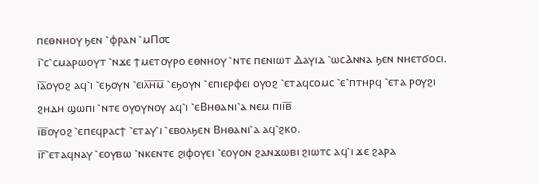ⲡⲉⲑⲛⲏⲟⲩ ϧⲉⲛ ⳿ⲫⲣⲁⲛ ⳿ⲙⲠ⳪
ⲓ̅⳿ⲥ⳿ⲥⲙⲁⲣⲱⲟⲩⲧ ⳿ⲛϫⲉ ϯⲙⲉⲧⲟⲩⲣⲟ ⲉⲑⲛⲏⲟⲩ ⳿ⲛⲧⲉ ⲡⲉⲛⲓⲱⲧ Ⲇⲁⲩⲓⲇ ⳿ⲱⲥⲀⲛⲛⲁ ϧⲉⲛ ⲛⲏⲉⲧϭⲟⲥⲓ.
ⲓ̅ⲁ̅ⲟⲩⲟϩ ⲁϥ⳿ⲓ ⳿ⲉϧⲟⲩⲛ ⳿ⲉⲓⲗ̅ⲏ̅ⲙ̅ ⳿ⲉϧⲟⲩⲛ ⳿ⲉⲡⲓⲉⲣⲫⲉⲓ ⲟⲩⲟϩ ⳿ⲉⲧⲁϥⲥⲟⲙⲥ ⳿ⲉ⳿ⲡⲧⲏⲣϥ ⳿ⲉⲧⲁ ⲣⲟⲩϩⲓ ϩⲏⲇⲏ ϣⲱⲡⲓ ⳿ⲛⲧⲉ ⲟⲩⲟⲩⲛⲟⲩ ⲁϥ⳿ⲓ ⳿ⲉⲂⲏⲑⲁⲛⲓ⳿ⲁ ⲛⲉⲙ ⲡⲓⲓ̅ⲃ̅
ⲓ̅ⲃ̅ⲟⲩⲟϩ ⳿ⲉⲡⲉϥⲣⲁⲥϯ ⳿ⲉⲧⲁⲩ⳿ⲓ ⳿ⲉⲃⲟⲗϧⲉⲛ Ⲃⲏⲑⲁⲛⲓ⳿ⲁ ⲁϥ⳿ϩⲕⲟ.
ⲓ̅ⲅ̅⳿ⲉⲧⲁϥⲛⲁⲩ ⳿ⲉⲟⲩⲃⲱ ⳿ⲛⲕⲉⲛⲧⲉ ϩⲓⲫⲟⲩⲉⲓ ⳿ⲉⲟⲩⲟⲛ ϩⲁⲛϫⲱⲃⲓ ϩⲓⲱⲧⲥ ⲁϥ⳿ⲓ ϫⲉ ϩⲁⲣⲁ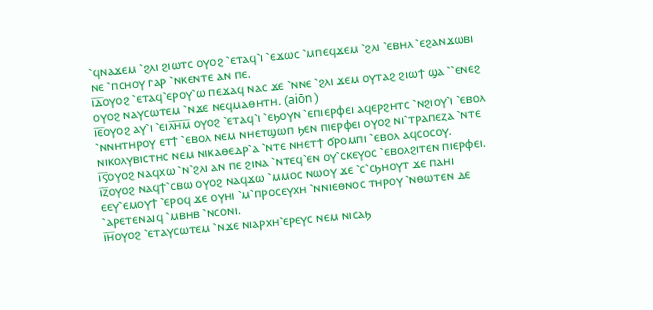⳿ϥⲛⲁϫⲉⲙ ⳿ϩⲗⲓ ϩⲓⲱⲧⲥ ⲟⲩⲟϩ ⳿ⲉⲧⲁϥ⳿ⲓ ⳿ⲉϫⲱⲥ ⳿ⲙⲡⲉϥϫⲉⲙ ⳿ϩⲗⲓ ⳿ⲉⲃⲏⲗ ⳿ⲉϩⲁⲛϫⲱⲃⲓ ⲛⲉ ⳿ⲡⲥⲏⲟⲩ ⲅⲁⲣ ⳿ⲛⲕⲉⲛⲧⲉ ⲁⲛ ⲡⲉ.
ⲓ̅ⲇ̅ⲟⲩⲟϩ ⳿ⲉⲧⲁϥ⳿ⲉⲣⲟⲩ⳿ⲱ ⲡⲉϫⲁϥ ⲛⲁⲥ ϫⲉ ⳿ⲛⲛⲉ ⳿ϩⲗⲓ ϫⲉⲙ ⲟⲩⲧⲁϩ ϩⲓⲱϯ ϣⲁ ⳿⳿ⲉⲛⲉϩ ⲟⲩⲟϩ ⲛⲁⲩⲥⲱⲧⲉⲙ ⳿ⲛϫⲉ ⲛⲉϥⲙⲁⲑⲏⲧⲏ. (aiōn )
ⲓ̅ⲉ̅ⲟⲩⲟϩ ⲁⲩ⳿ⲓ ⳿ⲉⲓⲗ̅ⲏ̅ⲙ̅ ⲟⲩⲟϩ ⳿ⲉⲧⲁϥ⳿ⲓ ⳿ⲉϧⲟⲩⲛ ⳿ⲉⲡⲓⲉⲣⲫⲉⲓ ⲁϥⲉⲣϩⲏⲧⲥ ⳿ⲛϩⲓⲟⲩ⳿ⲓ ⳿ⲉⲃⲟⲗ ⳿ⲛⲛⲏⲧⲏⲣⲟⲩ ⲉⲧϯ ⳿ⲉⲃⲟⲗ ⲛⲉⲙ ⲛⲏⲉⲧϣⲱⲡ ϧⲉⲛ ⲡⲓⲉⲣⲫⲉⲓ ⲟⲩⲟϩ ⲛⲓ⳿ⲧⲣⲁⲡⲉⲍⲁ ⳿ⲛⲧⲉ ⲛⲓⲕⲟⲗⲩⲃⲓⲥⲧⲏⲥ ⲛⲉⲙ ⲛⲓⲕⲁⲑⲉⲇⲣ⳿ⲁ ⳿ⲛⲧⲉ ⲛⲏⲉⲧϯ ϭⲣⲟⲙⲡⲓ ⳿ⲉⲃⲟⲗ ⲁϥⲥⲟⲥⲟⲩ.
ⲓ̅ⲋ̅ⲟⲩⲟϩ ⲛⲁϥⲭⲱ ⳿ⲛ⳿ϩⲗⲓ ⲁⲛ ⲡⲉ ϩⲓⲛⲁ ⳿ⲛⲧⲉϥ⳿ⲉⲛ ⲟⲩ⳿ⲥⲕⲉⲩⲟⲥ ⳿ⲉⲃⲟⲗϩⲓⲧⲉⲛ ⲡⲓⲉⲣⲫⲉⲓ.
ⲓ̅ⲍ̅ⲟⲩⲟϩ ⲛⲁϥϯ⳿ⲥⲃⲱ ⲟⲩⲟϩ ⲛⲁϥϫⲱ ⳿ⲙⲙⲟⲥ ⲛⲱⲟⲩ ϫⲉ ⳿ⲥ⳿ⲥϧⲏⲟⲩⲧ ϫⲉ ⲡⲁⲏⲓ ⲉⲉⲩ⳿ⲉⲙⲟⲩϯ ⳿ⲉⲣⲟϥ ϫⲉ ⲟⲩⲏⲓ ⳿ⲙ⳿ⲡⲣⲟⲥⲉⲩⲭⲏ ⳿ⲛⲛⲓⲉⲑⲛⲟⲥ ⲧⲏⲣⲟⲩ ⳿ⲛⲑⲱⲧⲉⲛ ⲇⲉ ⳿ⲁⲣⲉⲧⲉⲛⲁⲓϥ ⳿ⲙⲃⲏⲃ ⳿ⲛⲥⲟⲛⲓ.
ⲓ̅ⲏ̅ⲟⲩⲟϩ ⳿ⲉⲧⲁⲩⲥⲱⲧⲉⲙ ⳿ⲛϫⲉ ⲛⲓⲁⲣⲭⲏ⳿ⲉⲣⲉⲩⲥ ⲛⲉⲙ ⲛⲓⲥⲁϧ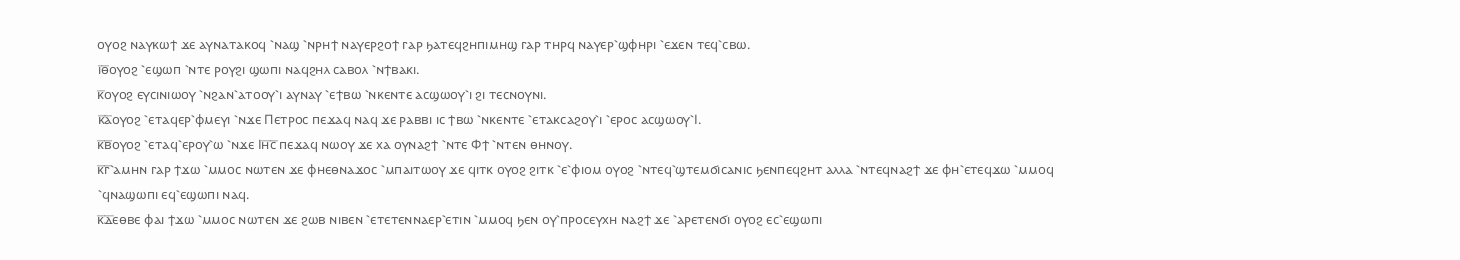ⲟⲩⲟϩ ⲛⲁⲩⲕⲱϯ ϫⲉ ⲁⲩⲛⲁⲧⲁⲕⲟϥ ⳿ⲛⲁϣ ⳿ⲛⲣⲏϯ ⲛⲁⲩⲉⲣϩⲟϯ ⲅⲁⲣ ϧⲁⲧⲉϥϩⲏⲡⲓⲙⲏϣ ⲅⲁⲣ ⲧⲏⲣϥ ⲛⲁⲩⲉⲣ⳿ϣⲫⲏⲣⲓ ⳿ⲉϫⲉⲛ ⲧⲉϥ⳿ⲥⲃⲱ.
ⲓ̅ⲑ̅ⲟⲩⲟϩ ⳿ⲉϣⲱⲡ ⳿ⲛⲧⲉ ⲣⲟⲩϩⲓ ϣⲱⲡⲓ ⲛⲁϥϩⲏⲗ ⲥⲁⲃⲟⲗ ⳿ⲛϯⲃⲁⲕⲓ.
ⲕ̅ⲟⲩⲟϩ ⲉⲩⲥⲓⲛⲓⲱⲟⲩ ⳿ⲛϩⲁⲛ⳿ⲁⲧⲟⲟⲩ⳿ⲓ ⲁⲩⲛⲁⲩ ⳿ⲉϯⲃⲱ ⳿ⲛⲕⲉⲛⲧⲉ ⲁⲥϣⲱⲟⲩ⳿ⲓ ϩⲓ ⲧⲉⲥⲛⲟⲩⲛⲓ.
ⲕ̅ⲁ̅ⲟⲩⲟϩ ⳿ⲉⲧⲁϥⲉⲣ⳿ⲫⲙⲉⲩⲓ ⳿ⲛϫⲉ Ⲡⲉⲧⲣⲟⲥ ⲡⲉϫⲁϥ ⲛⲁϥ ϫⲉ ⲣⲁⲃⲃⲓ ⲓⲥ ϯⲃⲱ ⳿ⲛⲕⲉⲛⲧⲉ ⳿ⲉⲧⲁⲕⲥⲁϩⲟⲩ⳿ⲓ ⳿ⲉⲣⲟⲥ ⲁⲥϣⲱⲟⲩ⳿Ⲓ.
ⲕ̅ⲃ̅ⲟⲩⲟϩ ⳿ⲉⲧⲁϥ⳿ⲉⲣⲟⲩ⳿ⲱ ⳿ⲛϫⲉ Ⲓⲏ̅ⲥ̅ ⲡⲉϫⲁϥ ⲛⲱⲟⲩ ϫⲉ ⲭⲁ ⲟⲩⲛⲁϩϯ ⳿ⲛⲧⲉ Ⲫϯ ⳿ⲛⲧⲉⲛ ⲑⲏⲛⲟⲩ.
ⲕ̅ⲅ̅⳿ⲁⲙⲏⲛ ⲅⲁⲣ ϯϫⲱ ⳿ⲙⲙⲟⲥ ⲛⲱⲧⲉⲛ ϫⲉ ⲫⲏⲉⲑⲛⲁϫⲟⲥ ⳿ⲙⲡⲁⲓⲧⲱⲟⲩ ϫⲉ ϥⲓⲧⲕ ⲟⲩⲟϩ ϩⲓⲧⲕ ⳿ⲉ⳿ⲫⲓⲟⲙ ⲟⲩⲟϩ ⳿ⲛⲧⲉϥ⳿ϣⲧⲉⲙϭⲓⲥⲁⲛⲓⲥ ϧⲉⲛⲡⲉϥϩⲏⲧ ⲁⲗⲗⲁ ⳿ⲛⲧⲉϥⲛⲁϩϯ ϫⲉ ⲫⲏ⳿ⲉⲧⲉϥϫⲱ ⳿ⲙⲙⲟϥ ⳿ϥⲛⲁϣⲱⲡⲓ ⲉϥ⳿ⲉϣⲱⲡⲓ ⲛⲁϥ.
ⲕ̅ⲇ̅ⲉⲑⲃⲉ ⲫⲁⲓ ϯϫⲱ ⳿ⲙⲙⲟⲥ ⲛⲱⲧⲉⲛ ϫⲉ ϩⲱⲃ ⲛⲓⲃⲉⲛ ⳿ⲉⲧⲉⲧⲉⲛⲛⲁⲉⲣ⳿ⲉⲧⲓⲛ ⳿ⲙⲙⲟϥ ϧⲉⲛ ⲟⲩ⳿ⲡⲣⲟⲥⲉⲩⲭⲏ ⲛⲁϩϯ ϫⲉ ⳿ⲁⲣⲉⲧⲉⲛϭⲓ ⲟⲩⲟϩ ⲉⲥ⳿ⲉϣⲱⲡⲓ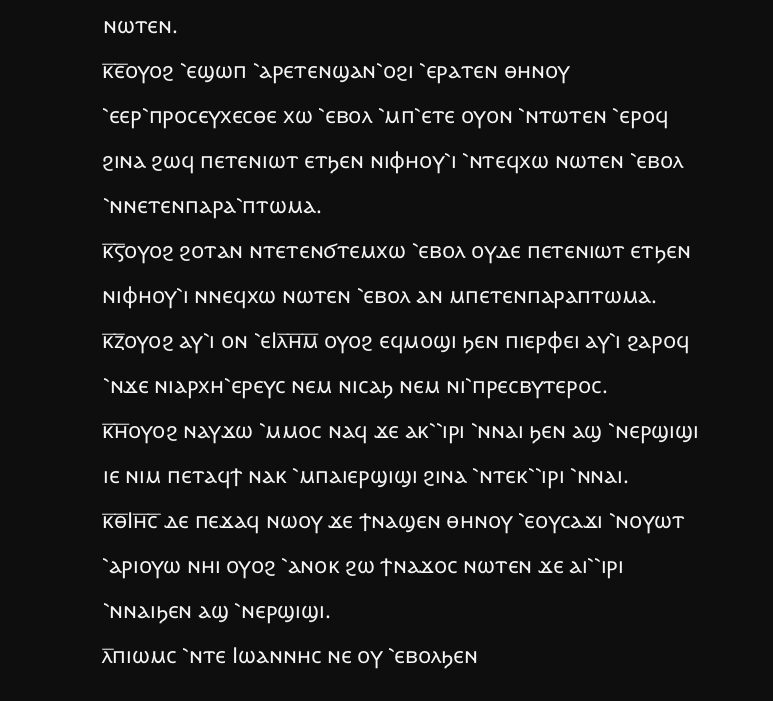ⲛⲱⲧⲉⲛ.
ⲕ̅ⲉ̅ⲟⲩⲟϩ ⳿ⲉϣⲱⲡ ⳿ⲁⲣⲉⲧⲉⲛϣⲁⲛ⳿ⲟϩⲓ ⳿ⲉⲣⲁⲧⲉⲛ ⲑⲏⲛⲟⲩ ⳿ⲉⲉⲣ⳿ⲡⲣⲟⲥⲉⲩⲭⲉⲥⲑⲉ ⲭⲱ ⳿ⲉⲃⲟⲗ ⳿ⲙⲡ⳿ⲉⲧⲉ ⲟⲩⲟⲛ ⳿ⲛⲧⲱⲧⲉⲛ ⳿ⲉⲣⲟϥ ϩⲓⲛⲁ ϩⲱϥ ⲡⲉⲧⲉⲛⲓⲱⲧ ⲉⲧϧⲉⲛ ⲛⲓⲫⲏⲟⲩ⳿ⲓ ⳿ⲛⲧⲉϥⲭⲱ ⲛⲱⲧⲉⲛ ⳿ⲉⲃⲟⲗ ⳿ⲛⲛⲉⲧⲉⲛⲡⲁⲣⲁ⳿ⲡⲧⲱⲙⲁ.
ⲕ̅ⲋ̅ⲟⲩⲟϩ ϩⲟⲧⲁⲛ ⲛⲧⲉⲧⲉⲛϭⲧⲉⲙⲭⲱ ⳿ⲉⲃⲟⲗ ⲟⲩⲇⲉ ⲡⲉⲧⲉⲛⲓⲱⲧ ⲉⲧϧⲉⲛ ⲛⲓⲫⲏⲟⲩ⳿ⲓ ⲛⲛⲉϥⲭⲱ ⲛⲱⲧⲉⲛ ⳿ⲉⲃⲟⲗ ⲁⲛ ⲙⲡⲉⲧⲉⲛⲡⲁⲣⲁⲡⲧⲱⲙⲁ.
ⲕ̅ⲍ̅ⲟⲩⲟϩ ⲁⲩ⳿ⲓ ⲟⲛ ⳿ⲉⲒⲗ̅ⲏ̅ⲙ̅ ⲟⲩⲟϩ ⲉϥⲙⲟϣⲓ ϧⲉⲛ ⲡⲓⲉⲣⲫⲉⲓ ⲁⲩ⳿ⲓ ϩⲁⲣⲟϥ ⳿ⲛϫⲉ ⲛⲓⲁⲣⲭⲏ⳿ⲉⲣⲉⲩⲥ ⲛⲉⲙ ⲛⲓⲥⲁϧ ⲛⲉⲙ ⲛⲓ⳿ⲡⲣⲉⲥⲃⲩⲧⲉⲣⲟⲥ.
ⲕ̅ⲏ̅ⲟⲩⲟϩ ⲛⲁⲩϫⲱ ⳿ⲙⲙⲟⲥ ⲛⲁϥ ϫⲉ ⲁⲕ⳿⳿ⲓⲣⲓ ⳿ⲛⲛⲁⲓ ϧⲉⲛ ⲁϣ ⳿ⲛⲉⲣϣⲓϣⲓ ⲓⲉ ⲛⲓⲙ ⲡⲉⲧⲁϥϯ ⲛⲁⲕ ⳿ⲙⲡⲁⲓⲉⲣϣⲓϣⲓ ϩⲓⲛⲁ ⳿ⲛⲧⲉⲕ⳿⳿ⲓⲣⲓ ⳿ⲛⲛⲁⲓ.
ⲕ̅ⲑ̅Ⲓⲏ̅ⲥ̅ ⲇⲉ ⲡⲉϫⲁϥ ⲛⲱⲟⲩ ϫⲉ ϯⲛⲁϣⲉⲛ ⲑⲏⲛⲟⲩ ⳿ⲉⲟⲩⲥⲁϫⲓ ⳿ⲛⲟⲩⲱⲧ ⳿ⲁⲣⲓⲟⲩⲱ ⲛⲏⲓ ⲟⲩⲟϩ ⳿ⲁⲛⲟⲕ ϩⲱ ϯⲛⲁϫⲟⲥ ⲛⲱⲧⲉⲛ ϫⲉ ⲁⲓ⳿⳿ⲓⲣⲓ ⳿ⲛⲛⲁⲓϧⲉⲛ ⲁϣ ⳿ⲛⲉⲣϣⲓϣⲓ.
ⲗ̅ⲡⲓⲱⲙⲥ ⳿ⲛⲧⲉ Ⲓⲱⲁⲛⲛⲏⲥ ⲛⲉ ⲟⲩ ⳿ⲉⲃⲟⲗϧⲉⲛ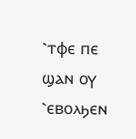⳿ⲧⲫⲉ ⲡⲉ ϣⲁⲛ ⲟⲩ ⳿ⲉⲃⲟⲗϧⲉⲛ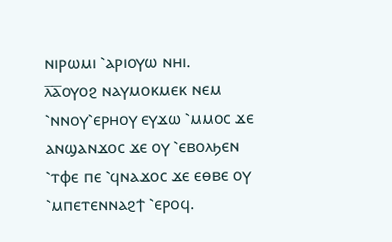ⲛⲓⲣⲱⲙⲓ ⳿ⲁⲣⲓⲟⲩⲱ ⲛⲏⲓ.
ⲗ̅ⲁ̅ⲟⲩⲟϩ ⲛⲁⲩⲙⲟⲕⲙⲉⲕ ⲛⲉⲙ ⳿ⲛⲛⲟⲩ⳿ⲉⲣⲏⲟⲩ ⲉⲩϫⲱ ⳿ⲙⲙⲟⲥ ϫⲉ ⲁⲛϣⲁⲛϫⲟⲥ ϫⲉ ⲟⲩ ⳿ⲉⲃⲟⲗϧⲉⲛ ⳿ⲧⲫⲉ ⲡⲉ ⳿ϥⲛⲁϫⲟⲥ ϫⲉ ⲉⲑⲃⲉ ⲟⲩ ⳿ⲙⲡⲉⲧⲉⲛⲛⲁϩϯ ⳿ⲉⲣⲟϥ.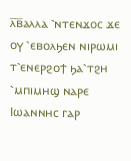ⲗ̅ⲃ̅ⲁⲗⲗⲁ ⳿ⲛⲧⲉⲛϫⲟⲥ ϫⲉ ⲟⲩ ⳿ⲉⲃⲟⲗϧⲉⲛ ⲛⲓⲣⲱⲙⲓ ⲧ⳿ⲉⲛⲉⲣϩⲟϯ ϧⲁ⳿ⲧϩⲏ ⳿ⲙⲡⲓⲙⲏϣ ⲛⲁⲣⲉ Ⲓⲱⲁⲛⲛⲏⲥ ⲅⲁⲣ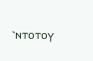⳿ⲛⲧⲟⲧⲟⲩ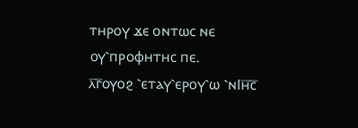ⲧⲏⲣⲟⲩ ϫⲉ ⲟⲛⲧⲱⲥ ⲛⲉ ⲟⲩ⳿ⲡⲣⲟⲫⲏⲧⲏⲥ ⲡⲉ.
ⲗ̅ⲅ̅ⲟⲩⲟϩ ⳿ⲉⲧⲁⲩ⳿ⲉⲣⲟⲩ⳿ⲱ ⳿ⲛⲒⲏ̅ⲥ̅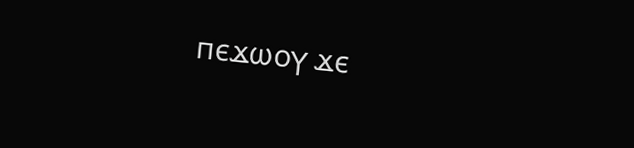ⲡⲉϫⲱⲟⲩ ϫⲉ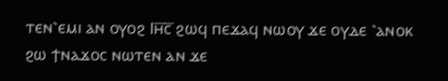ⲧⲉⲛ⳿ⲉⲙⲓ ⲁⲛ ⲟⲩⲟϩ Ⲓⲏ̅ⲥ̅ ϩⲱϥ ⲡⲉϫⲁϥ ⲛⲱⲟⲩ ϫⲉ ⲟⲩⲇⲉ ⳿ⲁⲛⲟⲕ ϩⲱ ϯⲛⲁϫⲟⲥ ⲛⲱⲧⲉⲛ ⲁⲛ ϫⲉ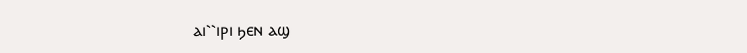ⲁⲓ⳿⳿ⲓⲣⲓ ϧⲉⲛ ⲁϣ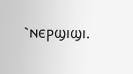⳿ⲛⲉⲣϣⲓϣⲓ.